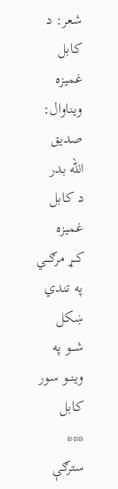شعر: د كابل غميزه
ويناوال: صديق الله بدر
د كابل غميزه
كــړ مرګـــي په تندي ښكل
شـــو په وينــو سور كابل
***
سترګې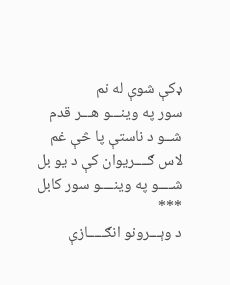ډكې شوې له نم
سور په وينـــو هـــر قدم
شــو د ناستې پا څې غم
لاس ګــــريوان كې د يو بل
شــــو په وينــــو سور كابل
***
د وېـــرونو انګـــــازې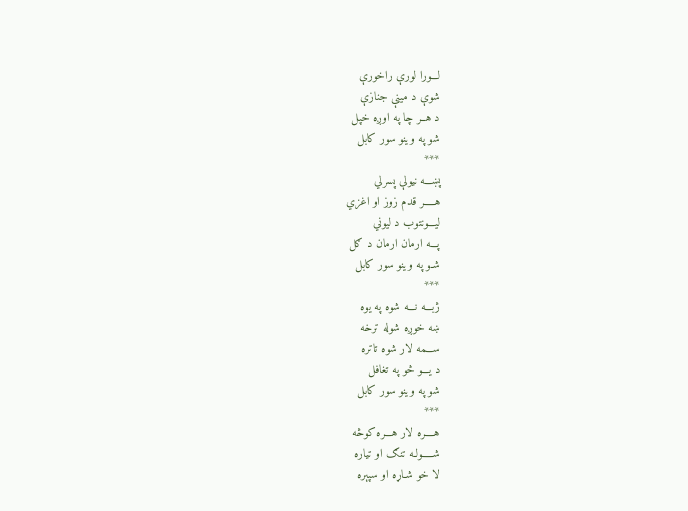لـــورا لورې راخورې
شوې د مينې جنازې
د هــر چا په اوږه خپل
شو په وينو سور كابل
***
پښـــه نيولې پسرلي
هـــــر قدم زوز او اغزي
ليـــونتوب د ليوني
پـــه ارمان ارمان د ګل
شـو په وينو سور كابل
***
ژبـــه نـــه شوه په يوه
ښه خوږه شوله ترخه
ســـمه لار شوه تاتره
د يـــو څو په تغافل
شو په وينو سور كابل
***
هــــره لار هـــره كوڅه
شـــــولـه تنګ او تياره
لا خو شـاړه او سپېره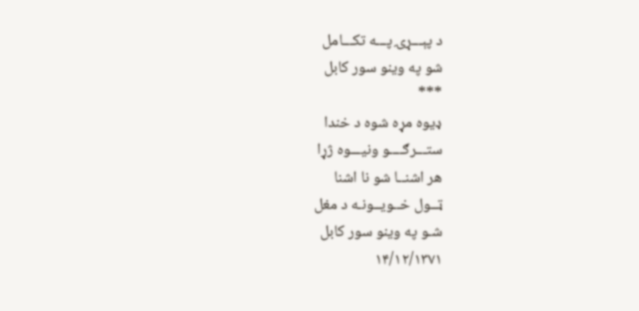د پېـــړۍ پـــه تكـــامل
شو په وينو سور كابل
***
ډيوه مړه شوه د خندا
ستـــرګــــو ونيـــوه ژړا
هر اشنــا شو نا اشنا
ټــول خــويــونـه د مغل
شـو په وينو سور كابل
۱۴/۱۲/۱۳۷۱